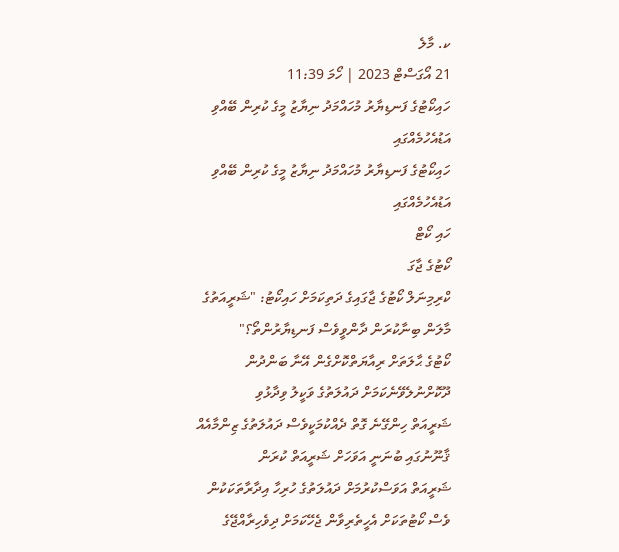ކ. މާލެ
21 އޯގަސްޓް 2023 | ހޯމަ 11:39
ހައިކޯޓުގެ ފަނޑިޔާރު މުހައްމަދު ނިޔާޒު މީގެ ކުރިން ބޭއްވި އަޑުއެހުމެއްގައި
ހައިކޯޓުގެ ފަނޑިޔާރު މުހައްމަދު ނިޔާޒު މީގެ ކުރިން ބޭއްވި އަޑުއެހުމެއްގައި
ހައި ކޯޓް
ކޯޓުގެ ޖާގަ
ކްރިމިނަލް ކޯޓުގެ ޖާގައިގެ ދަތިކަމަށް ހައިކޯޓު: "ޝަރީއަތުގެ މާލަން ބިނާކުރަން ދާންވީވެސް ފަނޑިޔާރުންތޯ؟"
ކޯޓުގެ ޙާލަތަށް ރިއާޔަތްކޮށްގެން އޭނާ ބަންދުން ދޫކޮށްނުލެވޭނެކަމަށް ދައުލަތުގެ ވަކީލު ވިދާޅުވި
ޝަރީއަތް ހިންގޭނެ ގޮތް ދެއްކުމަކީވެސް ދައުލަތުގެ ޒިންމާއެއް
ޤާނޫނުގައި ބުނަނީ އަވަހަށް ޝަރީއަތް ކުރަން
ޝަރީއަތް އަވަސްކުރުމަށް ދައުލަތުގެ ހުރިހާ އިދާރާތަކަކުން ވެސް ކޯޓުތަކަށް އެހީތެރިވާން ޖެހޭކަމަށް ދިވެހިރާއްޖޭގެ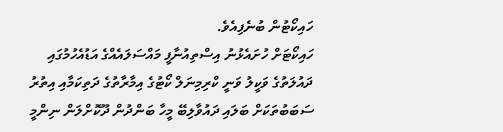ހައިކޯޓުން ބުނެފިއެވެ.
ހައިކޯޓަށް ހުށައެޅުނު އިސްތިއުނާފީ މައްސަލައެއްގެ އަޑުއެހުމުގައި ދައުލަތުގެ ވަކީލު ވަނީ ކްރިމިނަލް ކޯޓުގެ އިމާރާތުގެ ދަތިކަމާއި އިތުރު ސަބަބުތަކަށް ބަލައި ދައުވާލިބޭ މީހާ ބަންދުން ދޫކޮށްލަން ނިންމީ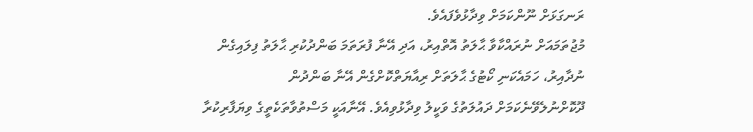ރަނގަޅަށް ނޫންކަމަށް ވިދާޅުވެފައެވެ.
މުޖުތަމައަށް ނުރައްކާވާ ޙާލަތު އޮތްއިރު، އަދި އޭނާ ފުރަތަމަ ބަންދުކުރި ޙާލަތު ފިލައިގެން ނުދާއިރު، ހަމައެކަނި ކޯޓުގެ ޙާލަތަށް ރިއާޔަތްކޮށްގެން އޭނާ ބަންދުން ދޫކޮށްނުލެވޭނެކަމަށް ދައުލަތުގެ ވަކީލު ވިދާޅުވިއެވެ. އޭނާއަކީ މަސްތުވާތަކެތީގެ ވިޔަފާރިކުރާ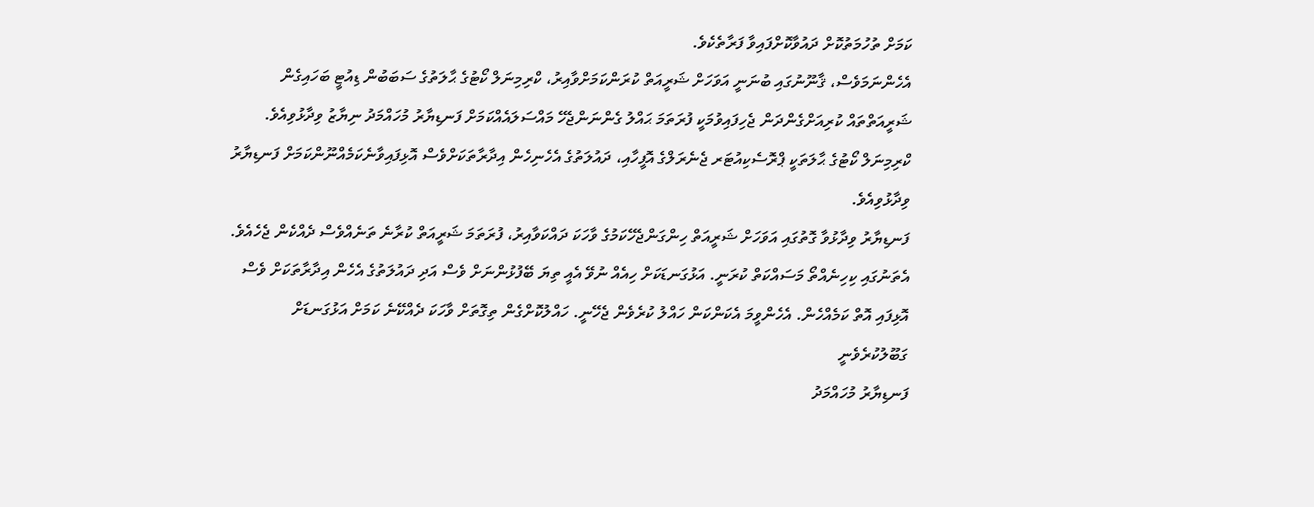ކަމަށް ތުހުމަތުކޮށް ދައުވާކޮށްފައިވާ ފަރާތެކެވެ.
އެހެންނަމަވެސް، ޤާނޫނުގައި ބުނަނީ އަވަހަށް ޝަރީއަތް ކުރަންކަމަށްވާއިރު، ކްރިމިނަލް ކޯޓުގެ ޙާލަތުގެ ސަބަބުން ޑިއުޓީ ބަހައިގެން ޝަރީއަތްތައް ކުރިއަށްގެންދަން ޖެހިފައިވުމަކީ ފުރަތަމަ ޙައްލު ގެންނަންޖެހޭ މައްސަލައެއްކަމަށް ފަނޑިޔާރު މުހައްމަދު ނިޔާޒު ވިދާޅުވިއެވެ.
ކްރިމިނަލް ކޯޓުގެ ޙާލަތަކީ ޕްރޮސެކިއުޓަރ ޖެނެރަލްގެ އޮފީހާއި، ދައުލަތުގެ އެހެނިހެން އިދާރާތަކަށްވެސް އޮޅިފައިވާނެކަމެއްނޫންކަމަށް ފަނޑިޔާރު ވިދާޅުވިއެވެ.
ފަނޑިޔާރު ވިދާޅުވާ ގޮތުގައި އަވަހަށް ޝަރީއަތް ހިންގަންޖެހޭކަމުގެ ވާހަކަ ދައްކަވާއިރު، ފުރަތަމަ ޝަރީއަތް ކުރާނެ ތަނެއްވެސް ދެއްކެން ޖެހެއެވެ.
އެތަނުގައި ކިހިނެއްތޯ މަސައްކަތް ކުރަނީ. އަޅުގަނޑަކަށް ހިއެއް ނުވޭ އެއީ ތިޔަ ބޭފުޅުންނަށް ވެސް އަދި ދައުލަތުގެ އެހެން އިދާރާތަކަށް ވެސް އޮޅިފައި އޮތް ކަމެއްހެން. އެހެންވީމަ އެކަންކަން ހައްލު ކުރެވެން ޖެހޭނީ. ހައްލުކޮށްގެން ތިގޮތަށް ވާހަކަ ދެއްކޭނެ ކަމަށް އަޅުގަނޑަށް ގަބޫލުކުރެވެނީ
ފަނޑިޔާރު މުހައްމަދު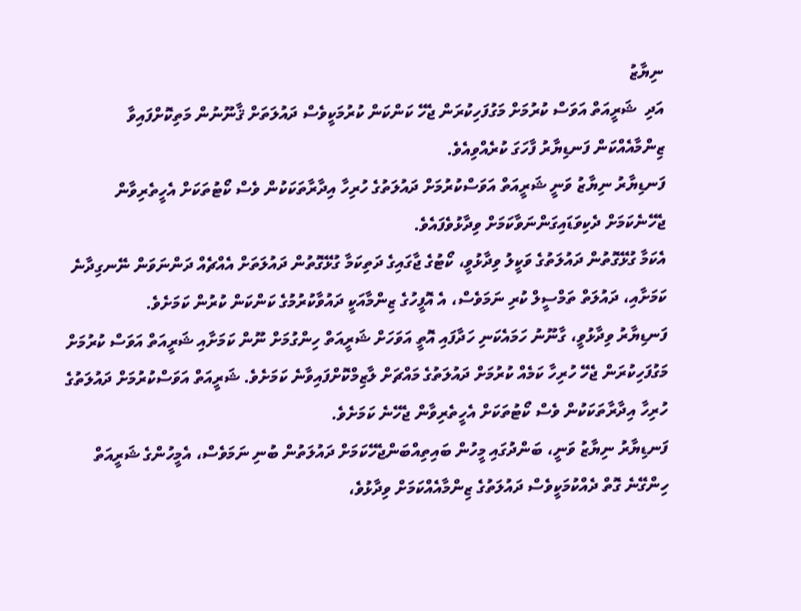ނިޔާޒު
އަދި  ޝަރީއަތް އަވަސް ކުރުމަށް މަގުފަހިކުރަން ޖެހޭ ކަންކަން ކުރުމަކީވެސް ދައުލަތަށް ޤާނޫނުން މަތިކޮށްފައިވާ ޒިންމާއެއްކަން ފަނޑިޔާރު ފާހަގަ ކުރެއްވިއެވެ.
ފަނޑިޔާރު ނިޔާޒު ވަނީ ޝަރީއަތް އަވަސްކުރުމަށް ދައުލަތުގެ ހުރިހާ އިދާރާތަކަކުން ވެސް ކޯޓުތަކަށް އެހީތެރިވާން ޖެހޭނެކަމަށް ދެކިވަޑައިގަންނަވާކަމަށް ވިދާޅުވެފައެވެ.
އެކަމާ ގުޅޭގޮތުން ދައުލަތުގެ ވަކީލު ވިދާޅުވީ، ކޯޓުގެ ޖާގައިގެ ދަތިކަމާ ގުޅޭގޮތުން ދައުލަތަށް އެއްޗެއް ދަންނަވަން ނޭނގިދާނެ ކަމަށާއި، ދައުލަތް ތަމްސީލް ކުރި ނަމަވެސް، އެ އޮފީހުގެ ޒިންމާއަކީ ދައުވާކުރުމުގެ ކަންކަން ކުރުން ކަމަށެވެ.
ފަނޑިޔާރު ވިދާޅުވީ، ގާނޫނު ހަމައެކަނި ހަދާފައި އޮތީ އަވަހަށް ޝަރީއަތް ހިންގުމަށް ނޫން ކަމަށާއި ޝަރީއަތް އަވަސް ކުރުމަށް މަގުފަހިކުރަން ޖެހޭ ހުރިހާ ކަމެއް ކުރުމަށް ދައުލަތުގެ މައްޗަށް ލާޒިމްކޮށްފައިވާނެ ކަމަށެވެ. ޝަރީއަތް އަވަސްކުރުމަށް ދައުލަތުގެ ހުރިހާ އިދާރާތަކަކުން ވެސް ކޯޓުތަކަށް އެހީތެރިވާން ޖެހޭނެ ކަމަށެވެ.
ފަނޑިޔާރު ނިޔާޒު ވަނީ، ބަންދުގައި މީހުން ބައިތިއްބަންޖެހޭކަމަށް ދައުލަތުން ބުނި ނަމަވެސް، އެމީހުންގެ ޝަރީއަތް ހިންގޭނެ ގޮތް ދެއްކުމަކީވެސް ދައުލަތުގެ ޒިންމާއެއްކަމަށް ވިދާޅުވެ،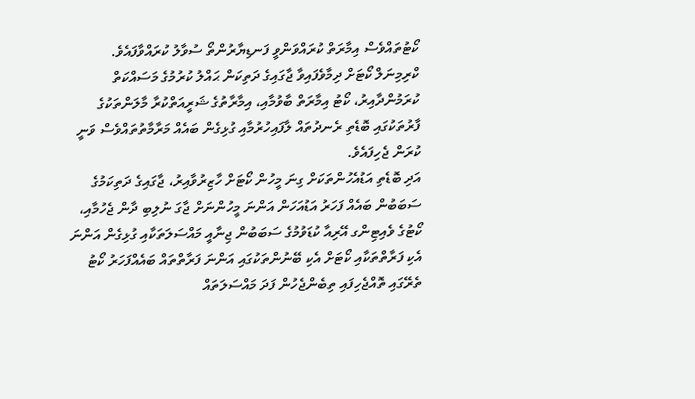ކޯޓުތައްވެސް އިމާރަތް ކުރައްވަންވީ ފަނޑިޔާރުންތޯ ސުވާލު ކުރައްވާފައެވެ.
ކްރިމިނަލް ކޯޓަށް ދިމާވެފައިވާ ޖާގައިގެ ދަތިކަން ޙައްލު ކުރުމުގެ މަސައްކަތް ކުރަމުންދާއިރު، ކޯޓު އިމާރަތް ބާވުމާއި، އިމާރާތުގެ ޝަރީއަތްކުރާ މާލަންތަކުގެ ފާރުތަކުގައި ބޮޑެތި ރެނދުތައް ލާފައިހުރުމާއި ގުޅިގެން ބައެއް މަރާމާތުތައްވެސް ވަނީ ކުރަން ޖެހިފައެވެ.
އަދި ބޮޑެތި އަޑުއެހުންތަކަށް ގިނަ މީހުން ކޯޓަށް ހާޒިރުވާއިރު، ޖާގައިގެ ދަތިކަމުގެ ސަބަބުން ބައެއް ފަހަރު އަޑުއަހަން އަންނަ މީހުންނަށް ޖާގަ ނުލިބި ދާން ޖެހުމާއި، ކޯޓުގެ ވެއިޓިންގ އޭރިއާ ކުޑަވުމުގެ ސަބަބުން ޖިނާއީ މައްސަލަތަކާއި ގުޅިގެން އަންނަ އެކި ފަރާތްތަކާއި ކޯޓަށް އެކި ބޭނުންތަކުގައި އަންނަ ފަރާތްތައް ބައެއްފަހަރު ކޯޓު ތެރޭގައި ތޮއްޖެހިފައި ތިބެންޖެހުން ފަދަ މައްސަލަތައް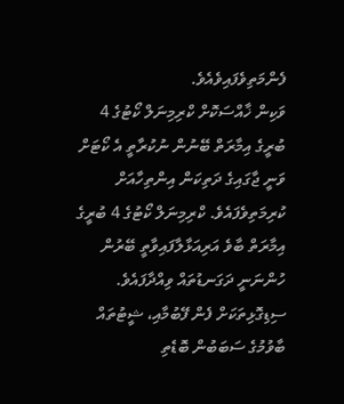ފެންމަތިވެފައިވެއެވެ.
ވަކިން ޚާއްސަކޮށް ކްރިމިނަލް ކޯޓުގެ 4 ބުރީގެ އިމާރަތް ބޭނުން ނުކުރާތީ އެ ކޯޓަށް ވަނީ ޖާގައިގެ ދަތިކަން އިންތިހާއަށް ކުރިމަތިވެފައެވެ. ކްރިމިނަލް ކޯޓުގެ 4 ބުރީގެ އިމާރަތް ބާވެ އަރިއަޅާލާފައިވާތީ ބޭރުން ހުންނަނީ ދަގަނޑުތައް ވިއްދާފައެވެ. ސިޑިގޮޅިތަކަށް ފެން ފޭބުމާއި، ޝީޓުތައް ބާވުމުގެ ސަބަބުން ބޮޑެތި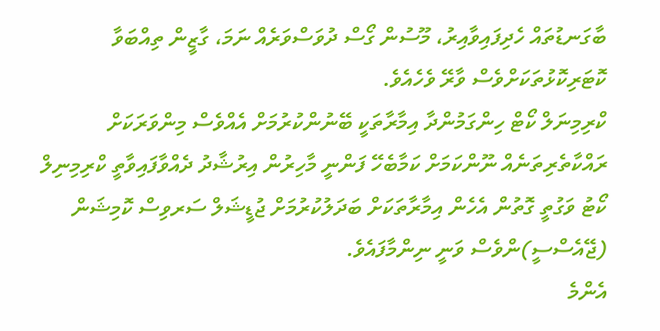ބާގަނޑުތައް ހެދިފައިވާއިރު، މޫސުން ގޯސް ދުވަސްވަރެއް ނަމަ، ގާޒީން ތިއްބަވާ ކޮޓަރިކޮޅުތަކަށްވެސް ވާރޭ ވެހެއެވެ.
ކްރިމިނަލް ކޯޓް ހިންގަމުންދާ އިމާރާތަކީ ބޭނުންކުރުމަށް އެއްވެސް މިންވަރަކަށް ރައްކާތެރިތަނެއް ނޫންކަމަށް ކަމާބެހޭ ފަންނީ މާހިރުން އިރުޝާދު ދެއްވާފައިވާތީ ކްރިމިނިލް ކޯޓު ވަގުތީ ގޮތުން އެހެން އިމާރާތަކަށް ބަދަލުކުރުމަށް ޖުޑީޝަލް ސަރވިސް ކޮމިޝަން (ޖޭއެސްސީ)ންވެސް ވަނީ ނިންމާފައެވެ.
އެންމެ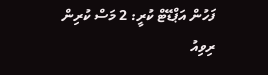ފަހުން އަޕްޑޭޓް ކުރީ: 2 މަސް ކުރިން
ރިވިއު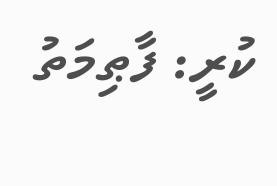ކުރީ: ފާޠިމަތު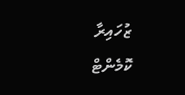ޒުހައިރާ
ކޮމެންޓް